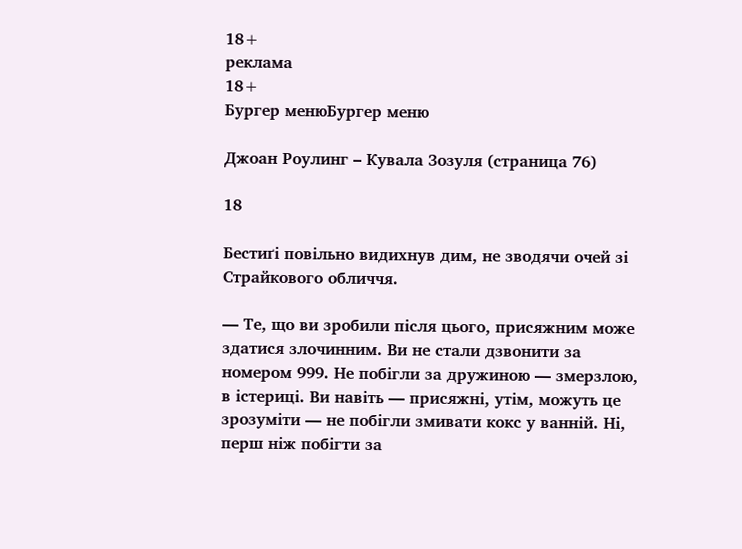18+
реклама
18+
Бургер менюБургер меню

Джоан Роулинг – Кувала Зозуля (страница 76)

18

Бестиґі повільно видихнув дим, не зводячи очей зі Страйкового обличчя.

— Те, що ви зробили після цього, присяжним може здатися злочинним. Ви не стали дзвонити за номером 999. Не побігли за дружиною — змерзлою, в істериці. Ви навіть — присяжні, утім, можуть це зрозуміти — не побігли змивати кокс у ванній. Ні, перш ніж побігти за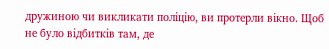дружиною чи викликати поліцію, ви протерли вікно. Щоб не було відбитків там, де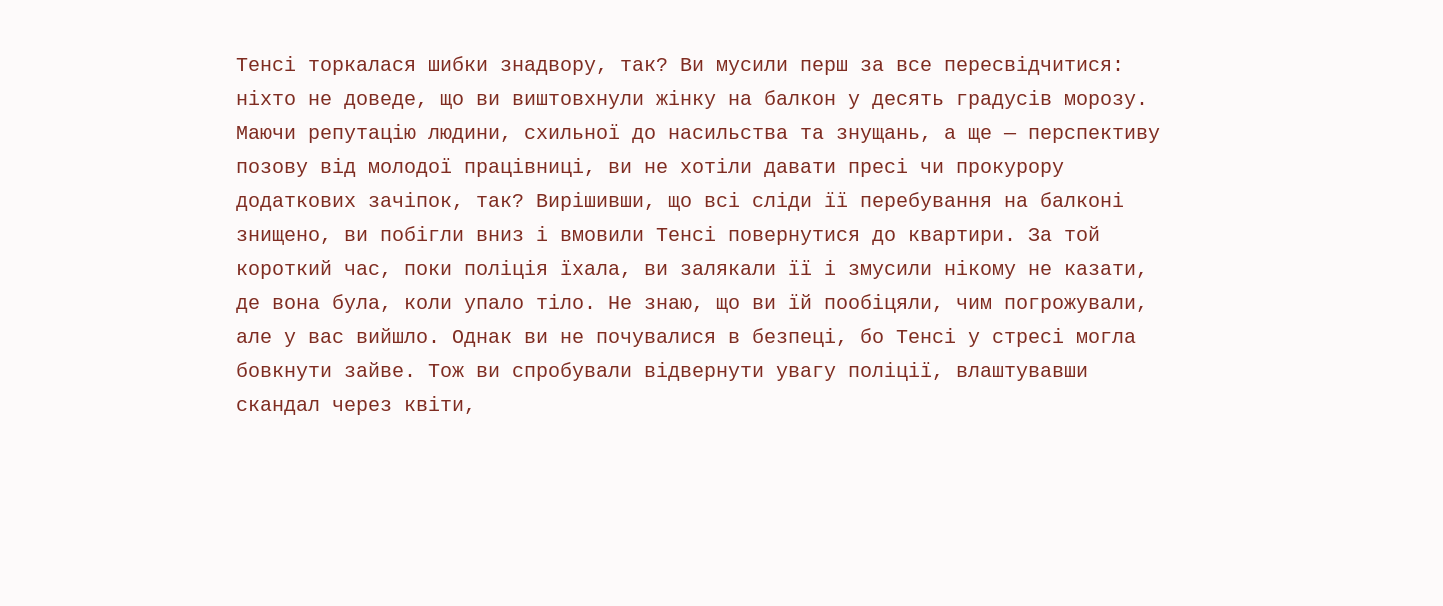Тенсі торкалася шибки знадвору, так? Ви мусили перш за все пересвідчитися: ніхто не доведе, що ви виштовхнули жінку на балкон у десять градусів морозу. Маючи репутацію людини, схильної до насильства та знущань, а ще — перспективу позову від молодої працівниці, ви не хотіли давати пресі чи прокурору додаткових зачіпок, так? Вирішивши, що всі сліди її перебування на балконі знищено, ви побігли вниз і вмовили Тенсі повернутися до квартири. За той короткий час, поки поліція їхала, ви залякали її і змусили нікому не казати, де вона була, коли упало тіло. Не знаю, що ви їй пообіцяли, чим погрожували, але у вас вийшло. Однак ви не почувалися в безпеці, бо Тенсі у стресі могла бовкнути зайве. Тож ви спробували відвернути увагу поліції, влаштувавши скандал через квіти,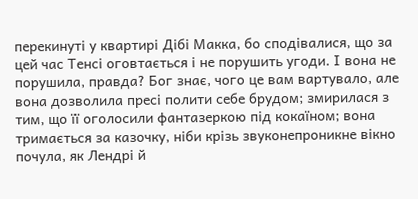перекинуті у квартирі Дібі Макка, бо сподівалися, що за цей час Тенсі оговтається і не порушить угоди. І вона не порушила, правда? Бог знає, чого це вам вартувало, але вона дозволила пресі полити себе брудом; змирилася з тим, що її оголосили фантазеркою під кокаїном; вона тримається за казочку, ніби крізь звуконепроникне вікно почула, як Лендрі й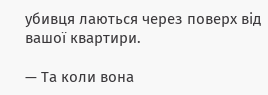убивця лаються через поверх від вашої квартири.

— Та коли вона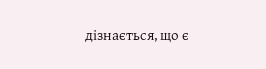дізнається, що є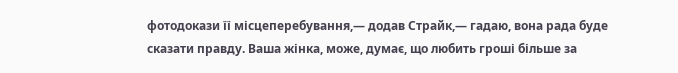фотодокази її місцеперебування,— додав Страйк,— гадаю, вона рада буде сказати правду. Ваша жінка, може, думає, що любить гроші більше за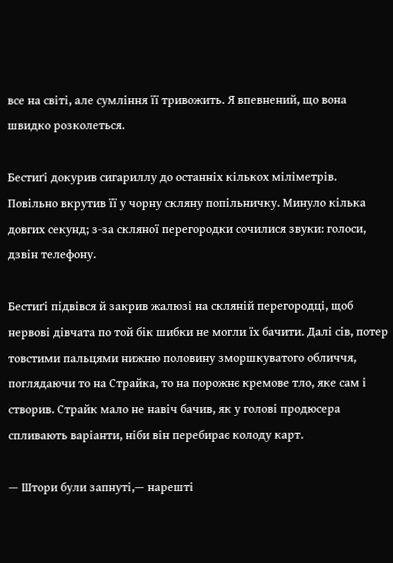все на світі, але сумління її тривожить. Я впевнений, що вона швидко розколеться.

Бестиґі докурив сигариллу до останніх кількох міліметрів. Повільно вкрутив її у чорну скляну попільничку. Минуло кілька довгих секунд; з-за скляної перегородки сочилися звуки: голоси, дзвін телефону.

Бестиґі підвівся й закрив жалюзі на скляній перегородці, щоб нервові дівчата по той бік шибки не могли їх бачити. Далі сів, потер товстими пальцями нижню половину зморшкуватого обличчя, поглядаючи то на Страйка, то на порожнє кремове тло, яке сам і створив. Страйк мало не навіч бачив, як у голові продюсера спливають варіанти, ніби він перебирає колоду карт.

— Штори були запнуті,— нарешті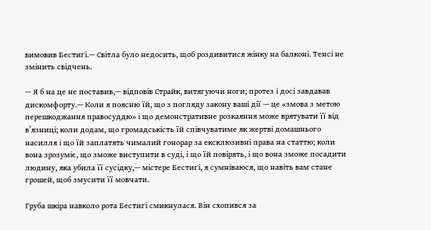вимовив Бестиґі.— Світла було недосить, щоб роздивитися жінку на балконі. Тенсі не змінить свідчень.

— Я б на це не поставив,— відповів Страйк, витягуючи ноги; протез і досі завдавав дискомфорту.— Коли я поясню їй, що з погляду закону ваші дії — це «змова з метою перешкоджання правосуддю» і що демонстративне розкаяння може врятувати її від в’язниці; коли додам, що громадськість їй співчуватиме як жертві домашнього насилля і що їй заплатять чималий гонорар за ексклюзивні права на статтю; коли вона зрозуміє, що зможе виступити в суді, і що їй повірять, і що вона зможе посадити людину, яка убила її сусідку,— містере Бестиґі, я сумніваюся, що навіть вам стане грошей, щоб змусити її мовчати.

Груба шкіра навколо рота Бестиґі смикнулася. Він схопився за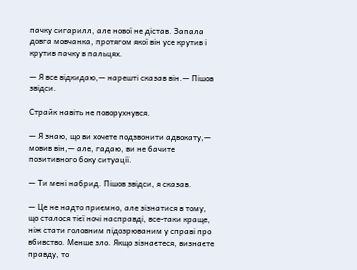пачку сигарилл, але нової не дістав. Запала довга мовчанка, протягом якої він усе крутив і крутив пачку в пальцях.

— Я все відкидаю,— нарешті сказав він.— Пішов звідси.

Страйк навіть не поворухнувся.

— Я знаю, що ви хочете подзвонити адвокату,— мовив він,— але, гадаю, ви не бачите позитивного боку ситуації.

— Ти мені набрид. Пішов звідси, я сказав.

— Це не надто приємно, але зізнатися в тому, що сталося тієї ночі насправді, все-таки краще, ніж стати головним підозрюваним у справі про вбивство. Менше зло. Якщо зізнаєтеся, визнаєте правду, то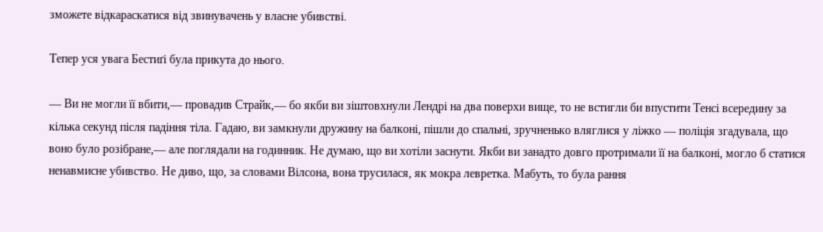зможете відкараскатися від звинувачень у власне убивстві.

Тепер уся увага Бестиґі була прикута до нього.

— Ви не могли її вбити,— провадив Страйк,— бо якби ви зіштовхнули Лендрі на два поверхи вище, то не встигли би впустити Тенсі всередину за кілька секунд після падіння тіла. Гадаю, ви замкнули дружину на балконі, пішли до спальні, зручненько вляглися у ліжко — поліція згадувала, що воно було розібране,— але поглядали на годинник. Не думаю, що ви хотіли заснути. Якби ви занадто довго протримали її на балконі, могло б статися ненавмисне убивство. Не диво, що, за словами Вілсона, вона трусилася, як мокра левретка. Мабуть, то була рання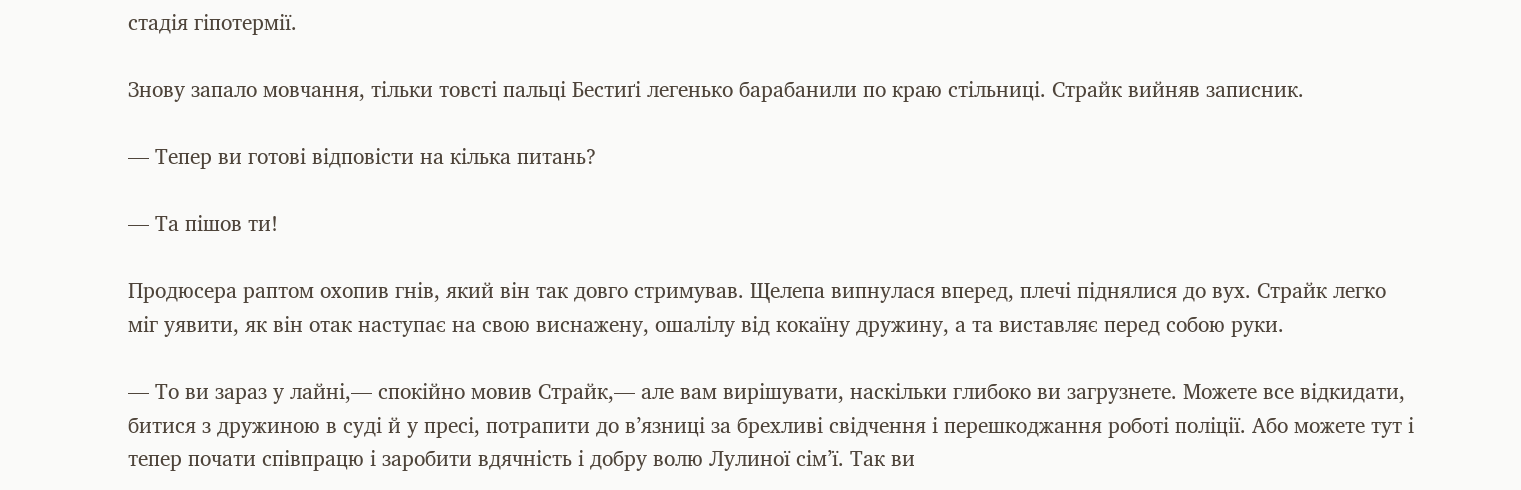стадія гіпотермії.

Знову запало мовчання, тільки товсті пальці Бестиґі легенько барабанили по краю стільниці. Страйк вийняв записник.

— Тепер ви готові відповісти на кілька питань?

— Та пішов ти!

Продюсера раптом охопив гнів, який він так довго стримував. Щелепа випнулася вперед, плечі піднялися до вух. Страйк легко міг уявити, як він отак наступає на свою виснажену, ошалілу від кокаїну дружину, а та виставляє перед собою руки.

— То ви зараз у лайні,— спокійно мовив Страйк,— але вам вирішувати, наскільки глибоко ви загрузнете. Можете все відкидати, битися з дружиною в суді й у пресі, потрапити до в’язниці за брехливі свідчення і перешкоджання роботі поліції. Або можете тут і тепер почати співпрацю і заробити вдячність і добру волю Лулиної сім’ї. Так ви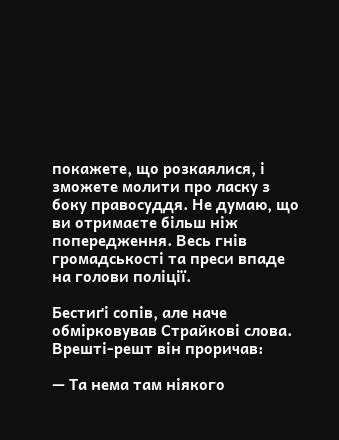покажете, що розкаялися, і зможете молити про ласку з боку правосуддя. Не думаю, що ви отримаєте більш ніж попередження. Весь гнів громадськості та преси впаде на голови поліції.

Бестиґі сопів, але наче обмірковував Страйкові слова. Врешті-решт він проричав:

— Та нема там ніякого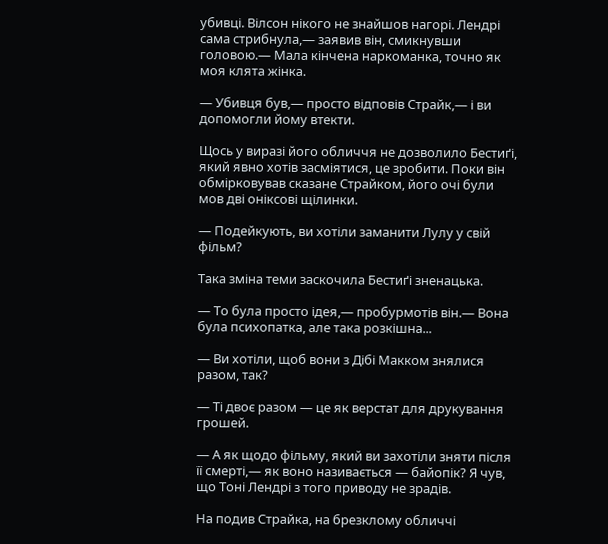убивці. Вілсон нікого не знайшов нагорі. Лендрі сама стрибнула,— заявив він, смикнувши головою.— Мала кінчена наркоманка, точно як моя клята жінка.

— Убивця був,— просто відповів Страйк,— і ви допомогли йому втекти.

Щось у виразі його обличчя не дозволило Бестиґі, який явно хотів засміятися, це зробити. Поки він обмірковував сказане Страйком, його очі були мов дві оніксові щілинки.

— Подейкують, ви хотіли заманити Лулу у свій фільм?

Така зміна теми заскочила Бестиґі зненацька.

— То була просто ідея,— пробурмотів він.— Вона була психопатка, але така розкішна...

— Ви хотіли, щоб вони з Дібі Макком знялися разом, так?

— Ті двоє разом — це як верстат для друкування грошей.

— А як щодо фільму, який ви захотіли зняти після її смерті,— як воно називається — байопік? Я чув, що Тоні Лендрі з того приводу не зрадів.

На подив Страйка, на брезклому обличчі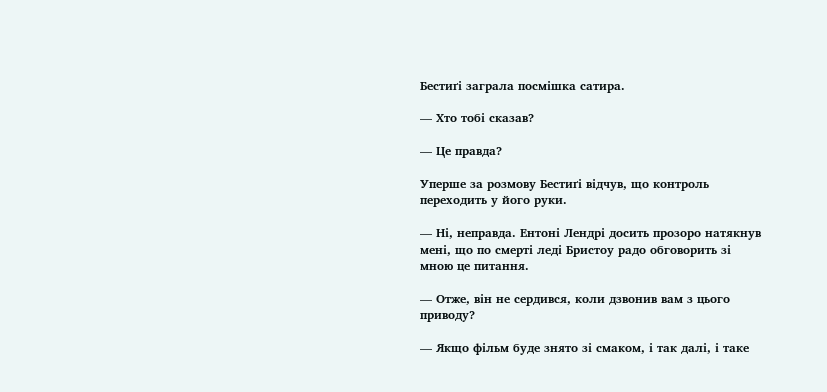Бестиґі заграла посмішка сатира.

— Хто тобі сказав?

— Це правда?

Уперше за розмову Бестиґі відчув, що контроль переходить у його руки.

— Ні, неправда. Ентоні Лендрі досить прозоро натякнув мені, що по смерті леді Бристоу радо обговорить зі мною це питання.

— Отже, він не сердився, коли дзвонив вам з цього приводу?

— Якщо фільм буде знято зі смаком, і так далі, і таке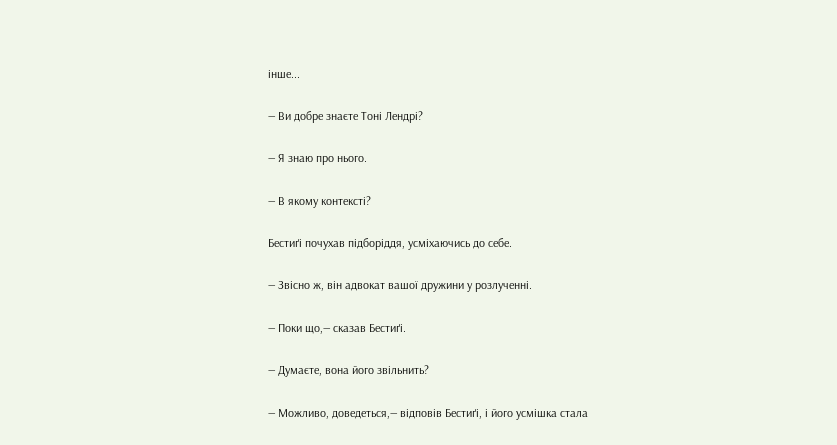інше...

— Ви добре знаєте Тоні Лендрі?

— Я знаю про нього.

— В якому контексті?

Бестиґі почухав підборіддя, усміхаючись до себе.

— Звісно ж, він адвокат вашої дружини у розлученні.

— Поки що,— сказав Бестиґі.

— Думаєте, вона його звільнить?

— Можливо, доведеться,— відповів Бестиґі, і його усмішка стала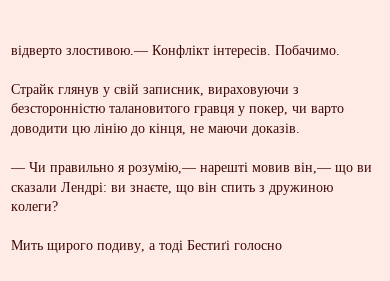відверто злостивою.— Конфлікт інтересів. Побачимо.

Страйк глянув у свій записник, вираховуючи з безсторонністю талановитого гравця у покер, чи варто доводити цю лінію до кінця, не маючи доказів.

— Чи правильно я розумію,— нарешті мовив він,— що ви сказали Лендрі: ви знаєте, що він спить з дружиною колеги?

Мить щирого подиву, а тоді Бестиґі голосно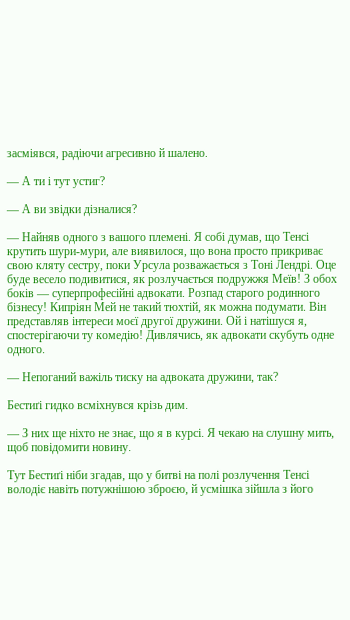засміявся, радіючи агресивно й шалено.

— А ти і тут устиг?

— А ви звідки дізналися?

— Найняв одного з вашого племені. Я собі думав, що Тенсі крутить шури-мури, але виявилося, що вона просто прикриває свою кляту сестру, поки Урсула розважається з Тоні Лендрі. Оце буде весело подивитися, як розлучається подружжя Меїв! З обох боків — суперпрофесійні адвокати. Розпад старого родинного бізнесу! Кипріян Мей не такий тюхтій, як можна подумати. Він представляв інтереси моєї другої дружини. Ой і натішуся я, спостерігаючи ту комедію! Дивлячись, як адвокати скубуть одне одного.

— Непоганий важіль тиску на адвоката дружини, так?

Бестиґі гидко всміхнувся крізь дим.

— З них ще ніхто не знає, що я в курсі. Я чекаю на слушну мить, щоб повідомити новину.

Тут Бестиґі ніби згадав, що у битві на полі розлучення Тенсі володіє навіть потужнішою зброєю, й усмішка зійшла з його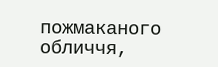пожмаканого обличчя,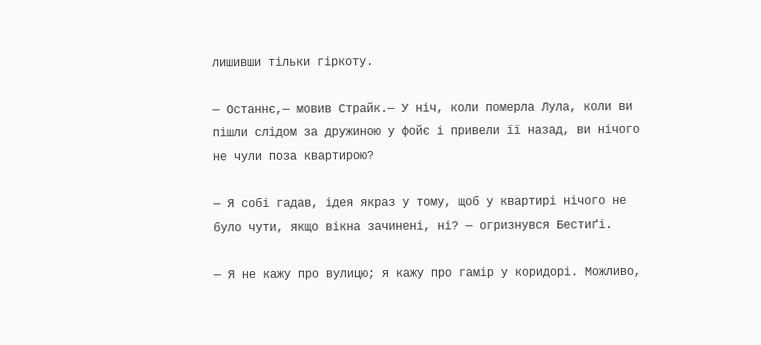лишивши тільки гіркоту.

— Останнє,— мовив Страйк.— У ніч, коли померла Лула, коли ви пішли слідом за дружиною у фойє і привели її назад, ви нічого не чули поза квартирою?

— Я собі гадав, ідея якраз у тому, щоб у квартирі нічого не було чути, якщо вікна зачинені, ні? — огризнувся Бестиґі.

— Я не кажу про вулицю; я кажу про гамір у коридорі. Можливо,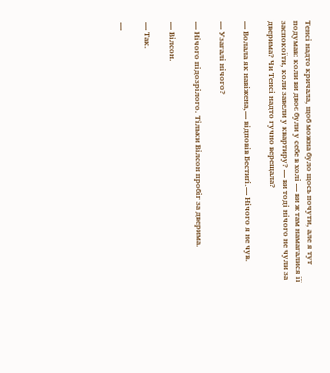Тенсі надто кричала, щоб можна було щось почути, але я тут подумав: коли ви двоє були у себе в холі — ви ж там намагалися її заспокоїти, коли завели у квартиру? — ви тоді нічого не чули за дверима? Чи Тенсі надто гучно верещала?

— Волала як навіжена,— відповів Бестиґі.— Нічого я не чув.

— Узагалі нічого?

— Нічого підозрілого. Тільки Вілсон пробіг за дверима.

— Вілсон.

— Так.

—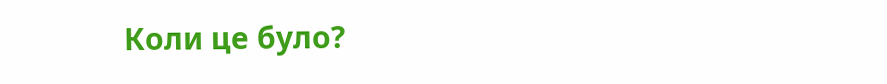Коли це було?